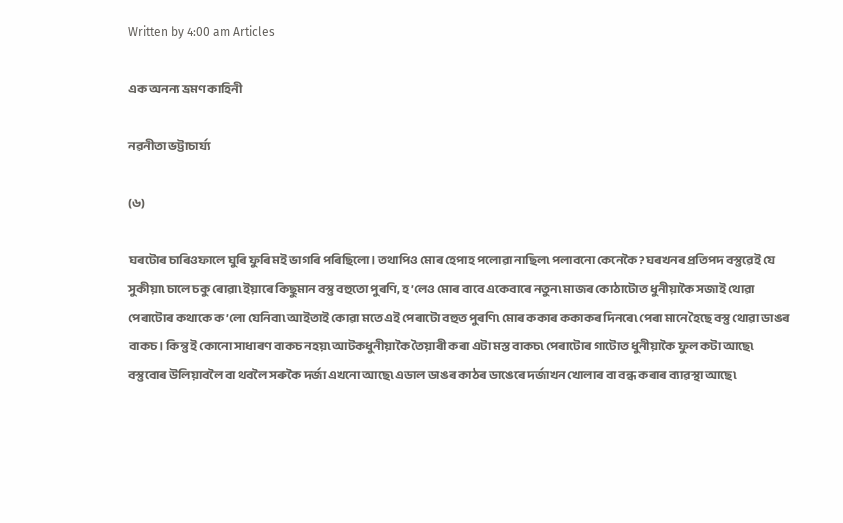Written by 4:00 am Articles

এক অনন্য ভ্ৰমণ কাহিনী

নৱনীতা ভট্টাচাৰ্য্য

(৬)

ঘৰটোৰ চাৰিওফালে ঘুৰি ফুৰি মই ভাগৰি পৰিছিলো। তথাপিও মোৰ হেপাহ পলোৱা নাছিল৷ পলাবনো কেনেকৈ? ঘৰখনৰ প্ৰতিপদ বস্তুৱেই যে সুকীয়া৷ চালে চকু ৰোৱা৷ ইয়াৰে কিছুমান বস্তু বহুতো পুৰণি, হ’লেও মোৰ বাবে একেবাৰে নতুন৷ মাজৰ কোঠাটোত ধুনীয়াকৈ সজাই থোৱা পেৰাটোৰ কথাকে ক’লো যেনিবা৷ আইতাই কোৱা মতে এই পেৰাটো বহুত পুৰণি৷ মোৰ ককাৰ ককাকৰ দিনৰে৷ পেৰা মানে হৈছে বস্তু থোৱা ডাঙৰ বাকচ। কিন্তু ই কোনো সাধাৰণ বাকচ নহয়৷ আটকধুনীয়াকৈ তৈয়াৰী কৰা এটা মস্ত বাকচ৷ পেৰাটোৰ গাটোত ধুনীয়াকৈ ফুল কটা আছে৷ বস্তুবোৰ উলিয়াবলৈ বা থবলৈ সৰুকৈ দৰ্জা এখনো আছে৷ এডাল ডাঙৰ কাঠৰ ডাঙেৰে দৰ্জাখন খোলাৰ বা বন্ধ কৰাৰ ব্যাৱস্থা আছে৷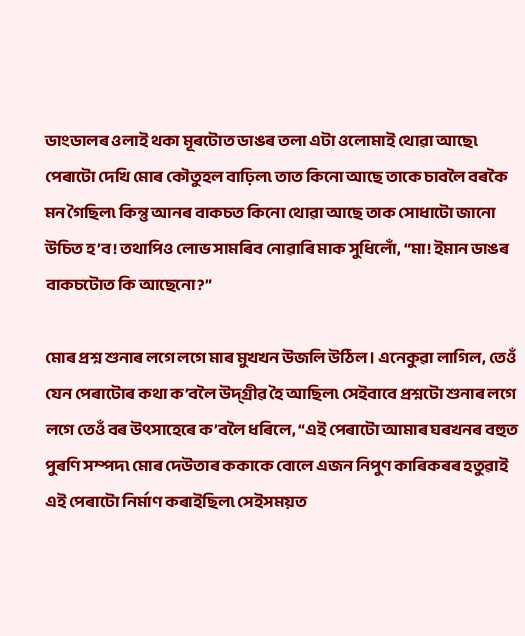ডাংডালৰ ওলাই থকা মূৰটোত ডাঙৰ তলা এটা ওলোমাই থোৱা আছে৷ পেৰাটো দেখি মোৰ কৌতুহল বাঢ়িল৷ তাত কিনো আছে তাকে চাবলৈ বৰকৈ মন গৈছিল৷ কিন্তু আনৰ বাকচত কিনো থোৱা আছে তাক সোধাটো জানো উচিত হ’ব! তথাপিও লোভ সামৰিব নোৱাৰি মাক সুধিলোঁ, “মা! ইমান ডাঙৰ বাকচটোত কি আছেনো?”

মোৰ প্ৰশ্ন শুনাৰ লগে লগে মাৰ মুখখন উজলি উঠিল। এনেকুৱা লাগিল, তেওঁ যেন পেৰাটোৰ কথা ক’বলৈ উদ্‌গ্ৰীৱ হৈ আছিল৷ সেইবাবে প্ৰশ্নটো শুনাৰ লগে লগে তেওঁ বৰ উৎসাহেৰে ক’বলৈ ধৰিলে, “এই পেৰাটো আমাৰ ঘৰখনৰ বহুত পুৰণি সম্পদ৷ মোৰ দেউতাৰ ককাকে বোলে এজন নিপুণ কাৰিকৰৰ হতুৱাই এই পেৰাটো নিৰ্মাণ কৰাইছিল৷ সেইসময়ত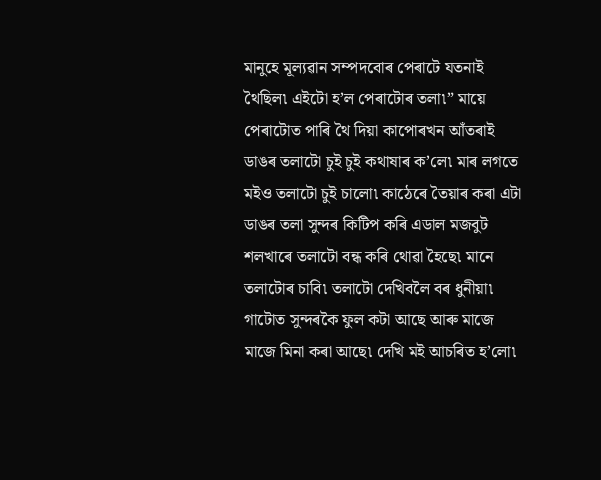মানুহে মূল্যৱান সম্পদবোৰ পেৰাটে যতনাই থৈছিল৷ এইটো হ’ল পেৰাটোৰ তলা৷” মায়ে পেৰাটোত পাৰি থৈ দিয়া কাপোৰখন আঁতৰাই ডাঙৰ তলাটো চুই চুই কথাষাৰ ক’লে৷ মাৰ লগতে মইও তলাটো চুই চালো৷ কাঠেৰে তৈয়াৰ কৰা এটা ডাঙৰ তলা সুন্দৰ কিটিপ কৰি এডাল মজবুট শলখাৰে তলাটো বন্ধ কৰি থোৱা হৈছে৷ মানে তলাটোৰ চাবি৷ তলাটো দেখিবলৈ বৰ ধুনীয়া৷ গাটোত সুন্দৰকৈ ফুল কটা আছে আৰু মাজে মাজে মিনা কৰা আছে৷ দেখি মই আচৰিত হ’লো৷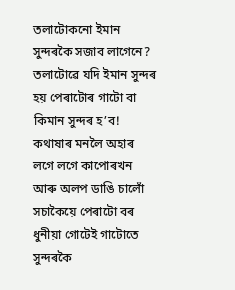তলাটোকনো ইমান সুন্দৰকৈ সজাব লাগেনে? তলাটোৱে যদি ইমান সুন্দৰ হয় পেৰাটোৰ গাটো বা কিমান সুন্দৰ হ’ব! কথাষাৰ মনলৈ অহাৰ লগে লগে কাপোৰখন আৰু অলপ ডাঙি চালোঁ সচাকৈয়ে পেৰাটো বৰ ধুনীয়া গোটেই গাটোতে সুন্দৰকৈ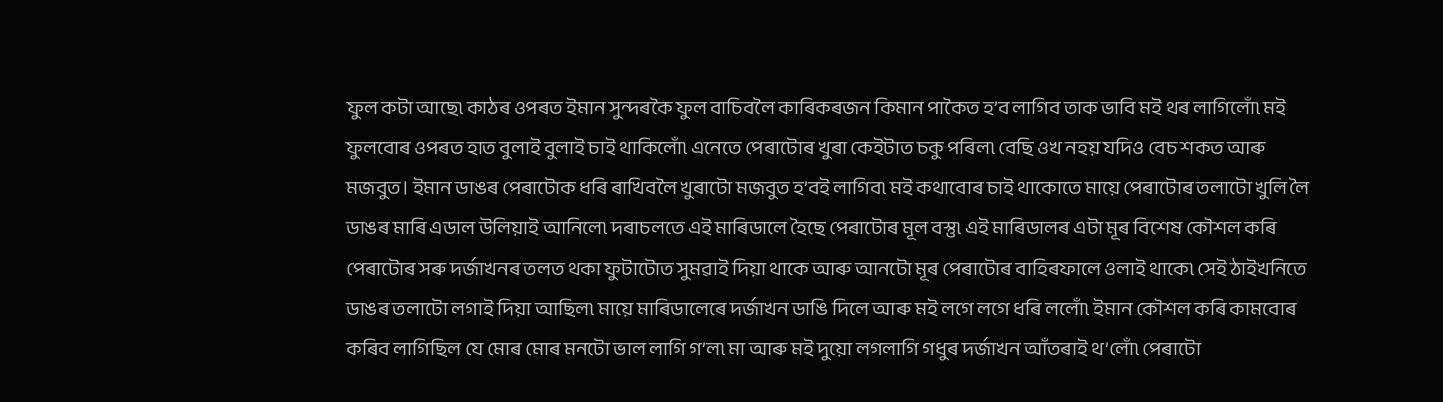ফুল কটা আছে৷ কাঠৰ ওপৰত ইমান সুন্দৰকৈ ফুল বাচিবলৈ কাৰিকৰজন কিমান পাকৈত হ’ব লাগিব তাক ভাবি মই থৰ লাগিলোঁ৷ মই ফুলবোৰ ওপৰত হাত বুলাই বুলাই চাই থাকিলোঁ৷ এনেতে পেৰাটোৰ খুৰা কেইটাত চকু পৰিল৷ বেছি ওখ নহয় যদিও বেচ শকত আৰু মজবুত। ইমান ডাঙৰ পেৰাটোক ধৰি ৰাখিবলৈ খুৰাটো মজবুত হ’বই লাগিব৷ মই কথাবোৰ চাই থাকোতে মায়ে পেৰাটোৰ তলাটো খুলি লৈ ডাঙৰ মাৰি এডাল উলিয়াই আনিলে৷ দৰাচলতে এই মাৰিডালে হৈছে পেৰাটোৰ মূল বস্তু৷ এই মাৰিডালৰ এটা মূৰ বিশেষ কৌশল কৰি পেৰাটোৰ সৰু দৰ্জাখনৰ তলত থকা ফুটাটোত সুমৱাই দিয়া থাকে আৰু আনটো মূৰ পেৰাটোৰ বাহিৰফালে ওলাই থাকে৷ সেই ঠাইখনিতে ডাঙৰ তলাটো লগাই দিয়া আছিল৷ মায়ে মাৰিডালেৰে দৰ্জাখন ডাঙি দিলে আৰু মই লগে লগে ধৰি ললোঁ৷ ইমান কৌশল কৰি কামবোৰ কৰিব লাগিছিল যে মোৰ মোৰ মনটো ভাল লাগি গ’ল৷ মা আৰু মই দুয়ো লগলাগি গধুৰ দৰ্জাখন আঁতৰাই থ’লোঁ৷ পেৰাটো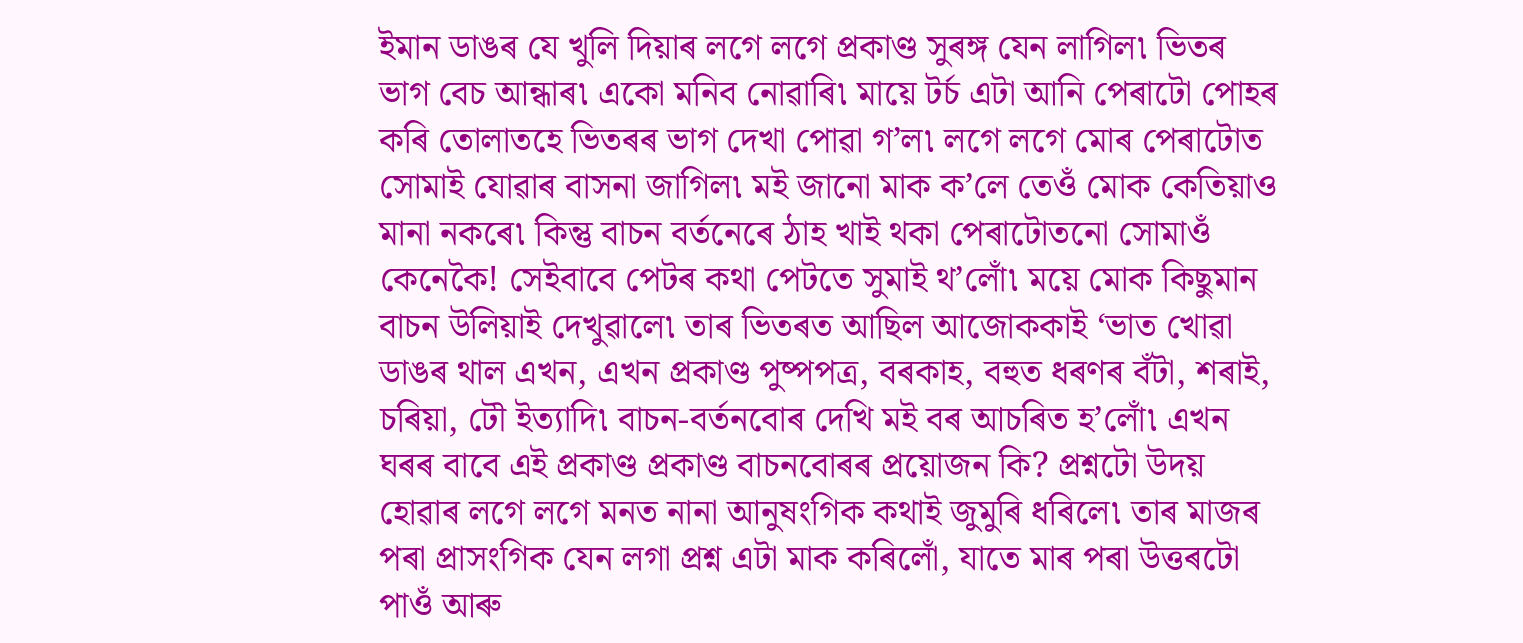ইমান ডাঙৰ যে খুলি দিয়াৰ লগে লগে প্ৰকাণ্ড সুৰঙ্গ যেন লাগিল৷ ভিতৰ ভাগ বেচ আন্ধাৰ৷ একো মনিব নোৱাৰি৷ মায়ে টৰ্চ এটা আনি পেৰাটো পোহৰ কৰি তোলাতহে ভিতৰৰ ভাগ দেখা পোৱা গ’ল৷ লগে লগে মোৰ পেৰাটোত সোমাই যোৱাৰ বাসনা জাগিল৷ মই জানো মাক ক’লে তেওঁ মোক কেতিয়াও মানা নকৰে৷ কিন্তু বাচন বৰ্তনেৰে ঠাহ খাই থকা পেৰাটোতনো সোমাওঁ কেনেকৈ! সেইবাবে পেটৰ কথা পেটতে সুমাই থ’লোঁ৷ ময়ে মোক কিছুমান বাচন উলিয়াই দেখুৱালে৷ তাৰ ভিতৰত আছিল আজোককাই ‘ভাত খোৱা ডাঙৰ থাল এখন, এখন প্ৰকাণ্ড পুষ্পপত্ৰ, বৰকাহ, বহুত ধৰণৰ বঁটা, শৰাই, চৰিয়া, টৌ ইত্যাদি৷ বাচন-বৰ্তনবোৰ দেখি মই বৰ আচৰিত হ’লোঁ৷ এখন ঘৰৰ বাবে এই প্ৰকাণ্ড প্ৰকাণ্ড বাচনবোৰৰ প্ৰয়োজন কি? প্ৰশ্নটো উদয় হোৱাৰ লগে লগে মনত নানা আনুষংগিক কথাই জুমুৰি ধৰিলে৷ তাৰ মাজৰ পৰা প্ৰাসংগিক যেন লগা প্ৰশ্ন এটা মাক কৰিলোঁ, যাতে মাৰ পৰা উত্তৰটো পাওঁ আৰু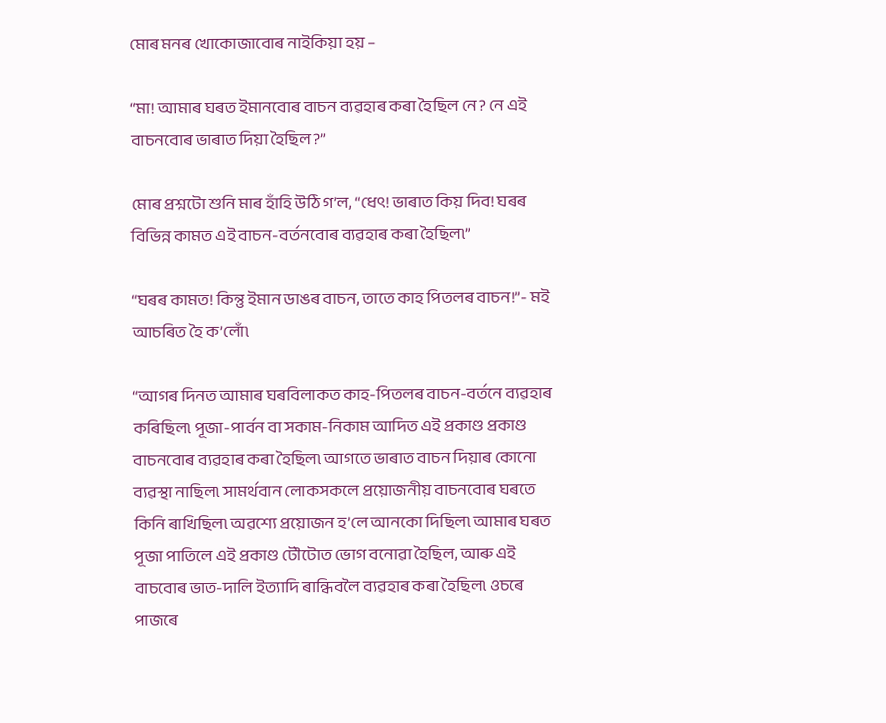মোৰ মনৰ খোকোজাবোৰ নাইকিয়া হয় –

“মা! আমাৰ ঘৰত ইমানবোৰ বাচন ব্যৱহাৰ কৰা হৈছিল নে? নে এই বাচনবোৰ ভাৰাত দিয়া হৈছিল?”

মোৰ প্ৰশ্নটো শুনি মাৰ হাঁহি উঠি গ’ল, “ধেৎ! ভাৰাত কিয় দিব! ঘৰৰ বিভিন্ন কামত এই বাচন-বৰ্তনবোৰ ব্যৱহাৰ কৰা হৈছিল৷”

“ঘৰৰ কামত! কিন্তু ইমান ডাঙৰ বাচন, তাতে কাহ পিতলৰ বাচন!”- মই আচৰিত হৈ ক’লোঁ৷

“আগৰ দিনত আমাৰ ঘৰবিলাকত কাহ-পিতলৰ বাচন-বৰ্তনে ব্যৱহাৰ কৰিছিল৷ পূজা-পাৰ্বন বা সকাম-নিকাম আদিত এই প্ৰকাণ্ড প্ৰকাণ্ড বাচনবোৰ ব্যৱহাৰ কৰা হৈছিল৷ আগতে ভাৰাত বাচন দিয়াৰ কোনো ব্যৱস্থা নাছিল৷ সামৰ্থবান লোকসকলে প্ৰয়োজনীয় বাচনবোৰ ঘৰতে কিনি ৰাখিছিল৷ অৱশ্যে প্ৰয়োজন হ’লে আনকো দিছিল৷ আমাৰ ঘৰত পূজা পাতিলে এই প্ৰকাণ্ড টৌটোত ভোগ বনোৱা হৈছিল, আৰু এই বাচবোৰ ভাত-দালি ইত্যাদি ৰান্ধিবলৈ ব্যৱহাৰ কৰা হৈছিল৷ ওচৰে পাজৰে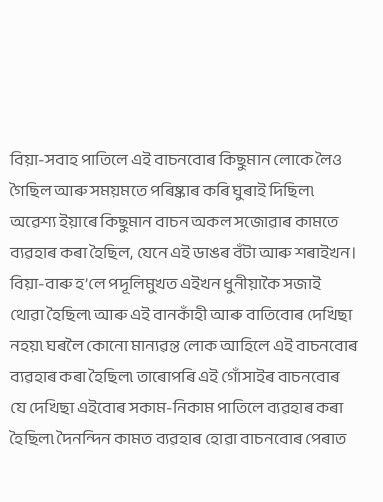বিয়া-সবাহ পাতিলে এই বাচনবোৰ কিছুমান লোকে লৈও গৈছিল আৰু সময়মতে পৰিষ্কাৰ কৰি ঘুৰাই দিছিল৷ অৱেশ্য ইয়াৰে কিছুমান বাচন অকল সজোৱাৰ কামতে ব্যৱহাৰ কৰা হৈছিল, যেনে এই ডাঙৰ বঁটা আৰু শৰাইখন। বিয়া-বাৰু হ’লে পদূলিমুখত এইখন ধুনীয়াকৈ সজাই থোৱা হৈছিল৷ আৰু এই বানকাঁহী আৰু বাতিবোৰ দেখিছা নহয়৷ ঘৰলৈ কোনো মান্যৱন্ত লোক আহিলে এই বাচনবোৰ ব্যৱহাৰ কৰা হৈছিল৷ তাৰোপৰি এই গোঁসাইৰ বাচনবোৰ যে দেখিছা এইবোৰ সকাম-নিকাম পাতিলে ব্যৱহাৰ কৰা হৈছিল৷ দৈনন্দিন কামত ব্যৱহাৰ হোৱা বাচনবোৰ পেৰাত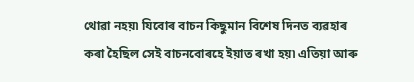থোৱা নহয়৷ যিবোৰ বাচন কিছুমান বিশেষ দিনত ব্যৱহাৰ কৰা হৈছিল সেই বাচনবোৰহে ইয়াত ৰখা হয়৷ এতিয়া আৰু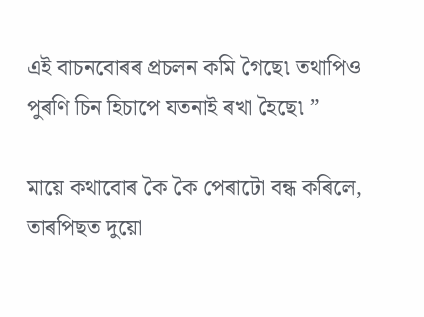এই বাচনবোৰৰ প্ৰচলন কমি গৈছে৷ তথাপিও পুৰণি চিন হিচাপে যতনাই ৰখা হৈছে৷ ”

মায়ে কথাবোৰ কৈ কৈ পেৰাটো বন্ধ কৰিলে, তাৰপিছত দুয়ো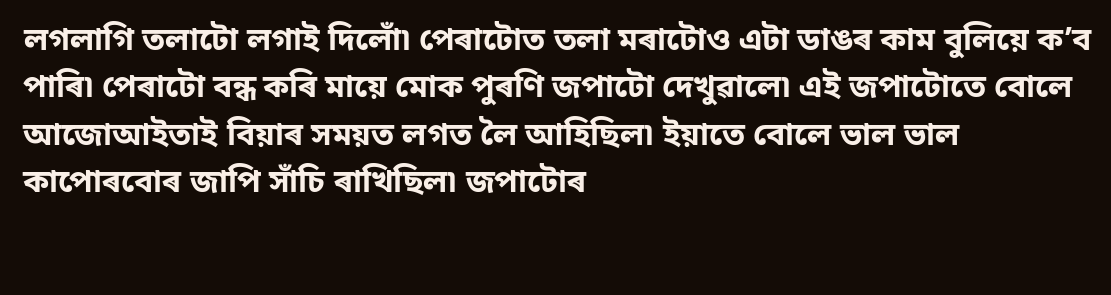লগলাগি তলাটো লগাই দিলোঁ৷ পেৰাটোত তলা মৰাটোও এটা ডাঙৰ কাম বুলিয়ে ক’ব পাৰি৷ পেৰাটো বন্ধ কৰি মায়ে মোক পুৰণি জপাটো দেখুৱালে৷ এই জপাটোতে বোলে আজোআইতাই বিয়াৰ সময়ত লগত লৈ আহিছিল৷ ইয়াতে বোলে ভাল ভাল কাপোৰবোৰ জাপি সাঁচি ৰাখিছিল৷ জপাটোৰ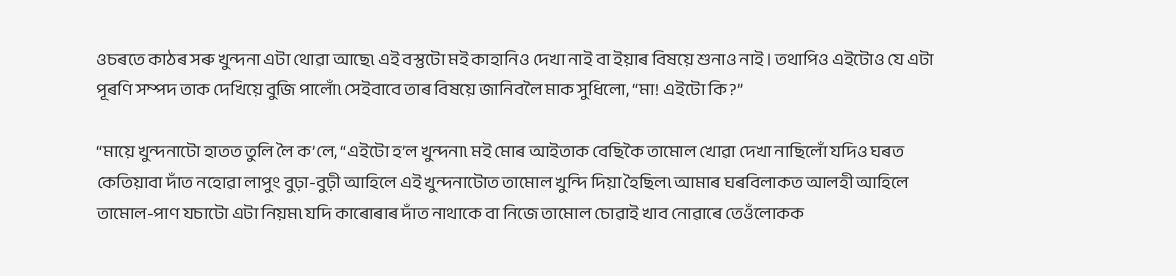ওচৰতে কাঠৰ সৰু খুন্দনা এটা থোৱা আছে৷ এই বস্তুটো মই কাহানিও দেখা নাই বা ইয়াৰ বিষয়ে শুনাও নাই। তথাপিও এইটোও যে এটা পূৰণি সম্পদ তাক দেখিয়ে বুজি পালোঁ৷ সেইবাবে তাৰ বিষয়ে জানিবলৈ মাক সুধিলো, “মা! এইটো কি?”

“মায়ে খুন্দনাটো হাতত তুলি লৈ ক’লে, “এইটো হ’ল খুন্দনা৷ মই মোৰ আইতাক বেছিকৈ তামোল খোৱা দেখা নাছিলোঁ যদিও ঘৰত কেতিয়াবা দাঁত নহোৱা লাপুং বুঢ়া-বুঢ়ী আহিলে এই খুন্দনাটোত তামোল খুন্দি দিয়া হৈছিল৷ আমাৰ ঘৰবিলাকত আলহী আহিলে তামোল-পাণ যচাটো এটা নিয়ম৷ যদি কাৰোৰাৰ দাঁত নাথাকে বা নিজে তামোল চোৱাই খাব নোৱাৰে তেওঁলোকক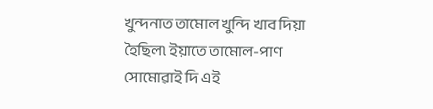খুন্দনাত তামোল খুন্দি খাব দিয়া হৈছিল৷ ইয়াতে তামোল-পাণ সোমোৱাই দি এই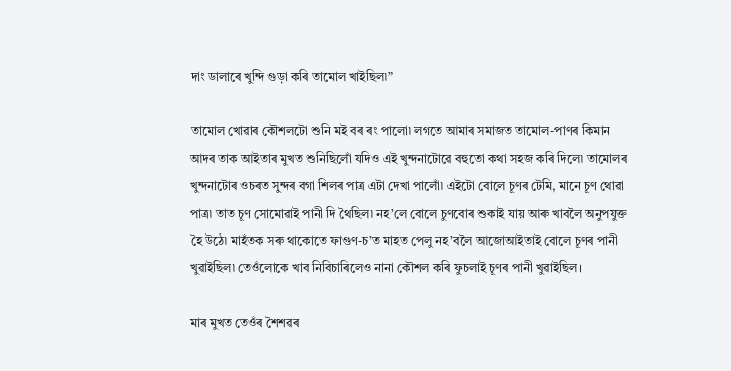দাং ডালাৰে খুন্দি গুড়া কৰি তামোল খাইছিল৷”

তামোল খোৱাৰ কৌশলটো শুনি মই বৰ ৰং পালো৷ লগতে আমাৰ সমাজত তামোল-পাণৰ কিমান আদৰ তাক আইতাৰ মুখত শুনিছিলোঁ যদিও এই খুন্দনাটোৱে বহুতো কথা সহজ কৰি দিলে৷ তামোলৰ খুন্দনাটোৰ ওচৰত সুন্দৰ বগা শিলৰ পাত্ৰ এটা দেখা পালোঁ৷ এইটো বোলে চূণৰ টেমি, মানে চূণ থোৱা পাত্ৰ৷ তাত চূণ সোমোৱাই পানী দি থৈছিল৷ নহ’লে বোলে চুণবোৰ শুকাই যায় আৰু খাবলৈ অনুপযুক্ত হৈ উঠে৷ মাহঁতক সৰু থাকোতে ফাগুণ-চ’ত মাহত পেলু নহ’বলৈ আজোআইতাই বোলে চূণৰ পানী খুৱাইছিল৷ তেওঁলোকে খাব নিবিচাৰিলেও নানা কৌশল কৰি ফুচলাই চূণৰ পানী খুৱাইছিল।

মাৰ মুখত তেওঁৰ শৈশৱৰ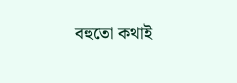বহুতো কথাই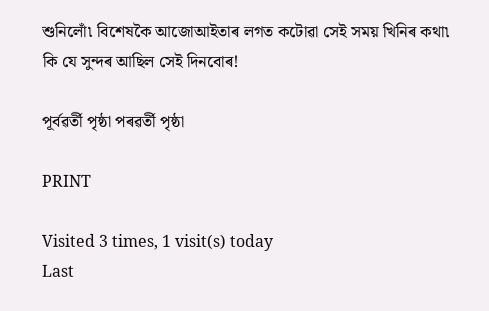শুনিলোঁ৷ বিশেষকৈ আজোআইতাৰ লগত কটোৱা সেই সময় খিনিৰ কথা৷ কি যে সুন্দৰ আছিল সেই দিনবোৰ!

পূৰ্বৱৰ্তী পৃষ্ঠা পৰৱৰ্তী পৃষ্ঠা

PRINT

Visited 3 times, 1 visit(s) today
Last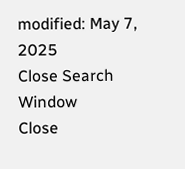modified: May 7, 2025
Close Search Window
Close